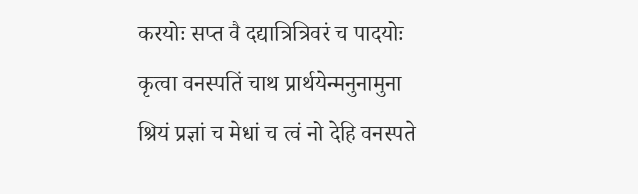करयोः सप्त वै दद्यात्रित्रिवरं च पादयोः
कृत्वा वनस्पतिं चाथ प्रार्थयेन्मनुनामुना
श्रियं प्रज्ञां च मेधां च त्वं नो देहि वनस्पते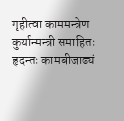गृहीत्वा काममन्त्रेण कुर्यान्मन्त्री समाहितः
हृदन्तः कामबीजाढ्यं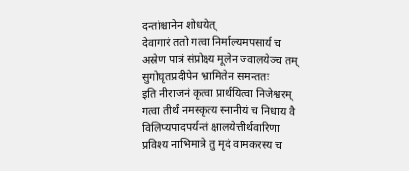दन्तांश्चानेन शोधयेत्
देवागारं ततो गत्वा निर्माल्यमपसार्य च
अस्रेण पात्रं संप्रोक्ष्य मूलेन ज्वालयेञ्च तम्
सुगोघृतप्रदीपेन भ्रामितेन समन्ततः
इति नीराजनं कृत्वा प्रार्थयित्वा निजेश्वरम्
गत्वा तीर्थं नमस्कृत्य स्नानीयं च निधाय वै
विलिप्यपादपर्यन्तं क्षालयेत्तीर्थवारिणा
प्रविश्य नाभिमात्रे तु मृदं वामकरस्य च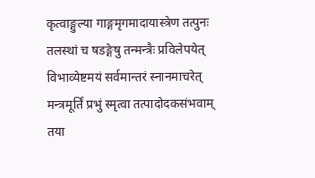कृत्वाङ्गुल्या गाङ्गमृगमादायास्त्रेण तत्पुनः
तलस्थां च षडङ्गेषु तन्मन्त्रैः प्रविलेपयेत्
विभाव्येष्टमयं सर्वमान्तरं स्नानमाचरेत्
मन्त्रमूर्तिं प्रभुं स्मृत्वा तत्पादोदकसंभवाम्
तया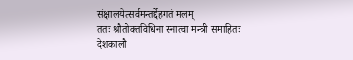संक्षालयेत्सर्वमन्तर्द्देहगतं मलम्
ततः श्रौतोक्तविधिना स्नात्वा मन्त्री समाहितः
देशकालौ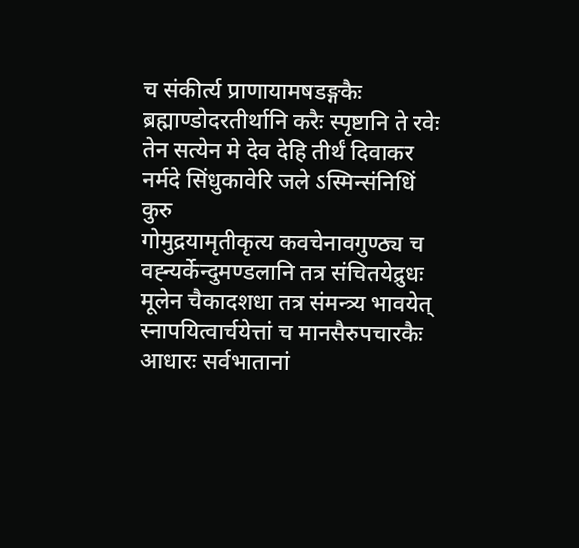च संकीर्त्य प्राणायामषडङ्गकैः
ब्रह्माण्डोदरतीर्थानि करैः स्पृष्टानि ते रवेः
तेन सत्येन मे देव देहि तीर्थं दिवाकर
नर्मदे सिंधुकावेरि जले ऽस्मिन्संनिधिं कुरु
गोमुद्रयामृतीकृत्य कवचेनावगुण्ठ्य च
वह्न्यर्केन्दुमण्डलानि तत्र संचितयेद्रुधः
मूलेन चैकादशधा तत्र संमन्त्र्य भावयेत्
स्नापयित्वार्चयेत्तां च मानसैरुपचारकैः
आधारः सर्वभातानां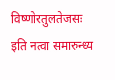विष्णोरतुलतेजसः
इति नत्वा समारुन्ध्य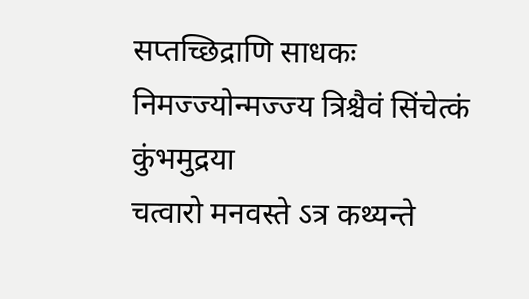सप्तच्छिद्राणि साधकः
निमज्ज्योन्मज्ज्य त्रिश्चैवं सिंचेत्कं कुंभमुद्रया
चत्वारो मनवस्ते ऽत्र कथ्यन्ते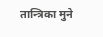तान्त्रिका मुने